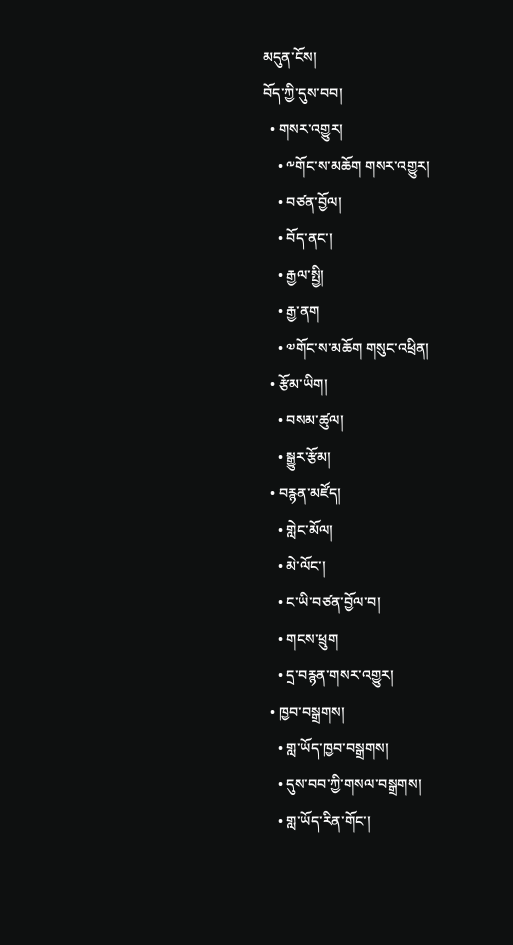མདུན་ངོས།
བོད་ཀྱི་དུས་བབ།
  • གསར་འགྱུར།
    • ༸གོང་ས་མཆོག གསར་འགྱུར།
    • བཙན་བྱོལ།
    • བོད་ནང་།
    • རྒྱལ་སྤྱི།
    • རྒྱ་ནག
    • ༧གོང་ས་མཆོག གསུང་འཕྲིན།
  • རྩོམ་ཡིག།
    • བསམ་ཚུལ།
    • སྒྱུར་རྩོམ།
  • བརྙན་མཛོད།
    • གླེང་མོལ།
    • མེ་ལོང་།
    • ང་ཡི་བཙན་བྱོལ་བ།
    • གངས་ཕྲུག
    • དྲ་བརྙན་གསར་འགྱུར།
  • ཁྱབ་བསྒྲགས།
    • གླ་ཡོད་ཁྱབ་བསྒྲགས།
    • དུས་བབ་ཀྱི་གསལ་བསྒྲགས།
    • གླ་ཡོད་རིན་གོང་།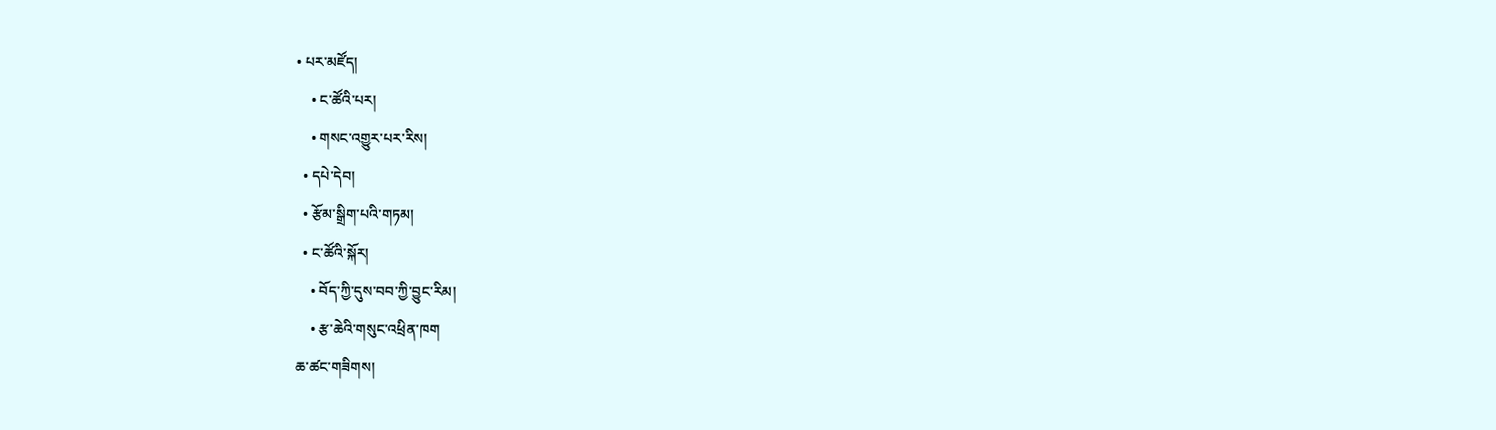• པར་མཛོད།
    • ང་ཚོའི་པར།
    • གསང་འགྱུར་པར་རིས།
  • དཔེ་དེབ།
  • རྩོམ་སྒྲིག་པའི་གཏམ།
  • ང་ཚོའི་སྐོར།
    • བོད་ཀྱི་དུས་བབ་ཀྱི་བྱུང་རིམ།
    • རྩ་ཆེའི་གསུང་འཕྲིན་ཁག
ཆ་ཚང་གཟིགས།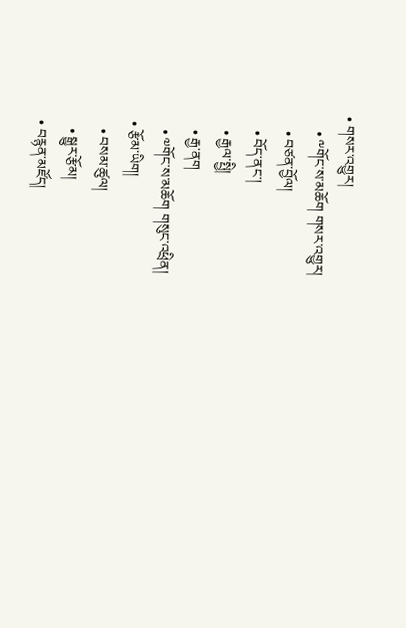• གསར་འགྱུར།
    • ༸གོང་ས་མཆོག གསར་འགྱུར།
    • བཙན་བྱོལ།
    • བོད་ནང་།
    • རྒྱལ་སྤྱི།
    • རྒྱ་ནག
    • ༧གོང་ས་མཆོག གསུང་འཕྲིན།
  • རྩོམ་ཡིག།
    • བསམ་ཚུལ།
    • སྒྱུར་རྩོམ།
  • བརྙན་མཛོད།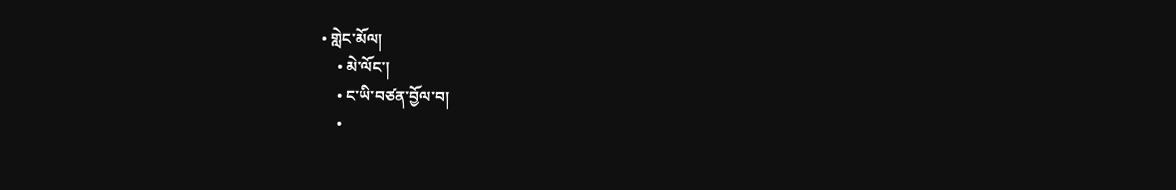• གླེང་མོལ།
    • མེ་ལོང་།
    • ང་ཡི་བཙན་བྱོལ་བ།
    •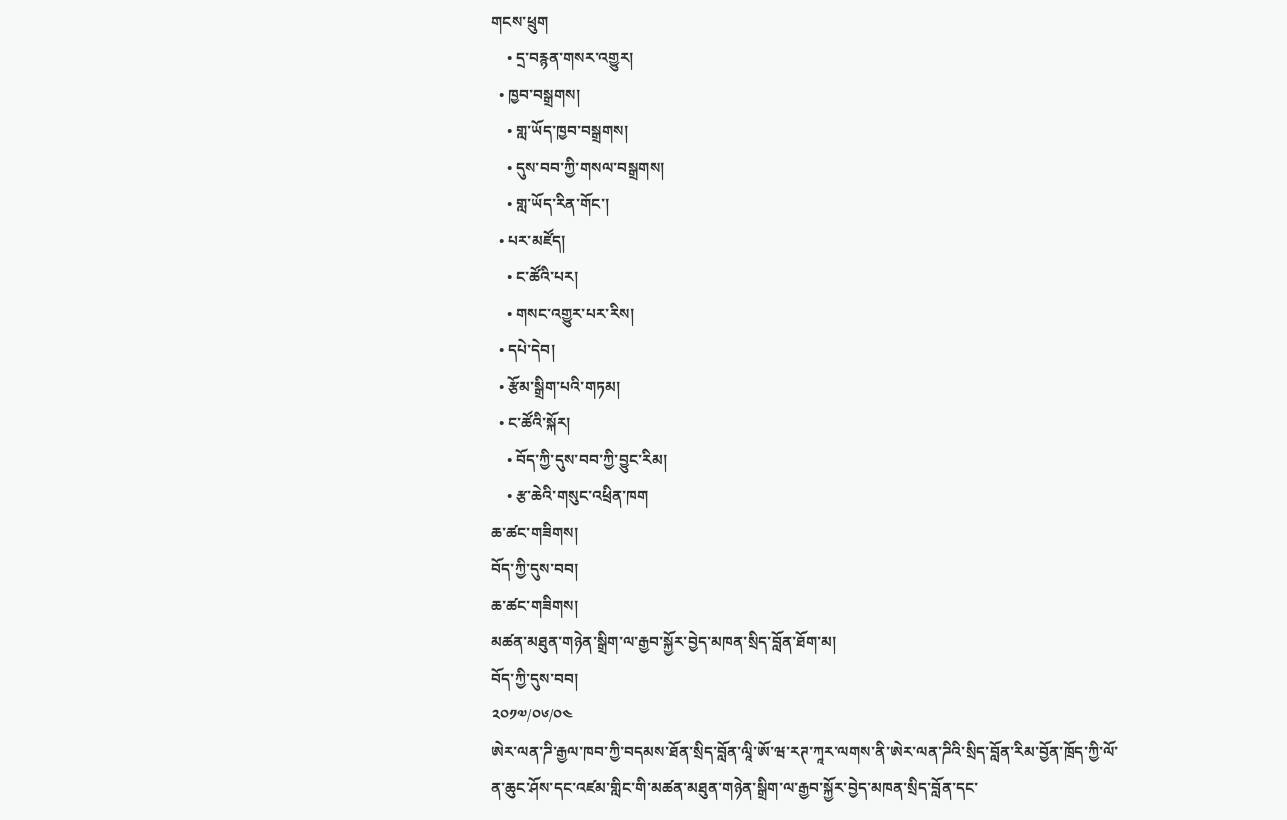གངས་ཕྲུག
    • དྲ་བརྙན་གསར་འགྱུར།
  • ཁྱབ་བསྒྲགས།
    • གླ་ཡོད་ཁྱབ་བསྒྲགས།
    • དུས་བབ་ཀྱི་གསལ་བསྒྲགས།
    • གླ་ཡོད་རིན་གོང་།
  • པར་མཛོད།
    • ང་ཚོའི་པར།
    • གསང་འགྱུར་པར་རིས།
  • དཔེ་དེབ།
  • རྩོམ་སྒྲིག་པའི་གཏམ།
  • ང་ཚོའི་སྐོར།
    • བོད་ཀྱི་དུས་བབ་ཀྱི་བྱུང་རིམ།
    • རྩ་ཆེའི་གསུང་འཕྲིན་ཁག
ཆ་ཚང་གཟིགས།
བོད་ཀྱི་དུས་བབ།
ཆ་ཚང་གཟིགས།
མཚན་མཐུན་གཉེན་སྒྲིག་ལ་རྒྱབ་སྐྱོར་བྱེད་མཁན་སྲིད་བློན་ཐོག་མ།
བོད་ཀྱི་དུས་བབ།
༢༠༡༧/༠༦/༠༤
ཨེར་ལན་ཌི་རྒྱལ་ཁབ་ཀྱི་བདམས་ཐོན་སྲིད་བློན་ལཱི་ཨོ་ཝ་རཊ་ཀཱར་ལགས་ནི་ཨེར་ལན་ཌིའི་སྲིད་བློན་རིམ་བྱོན་ཁྲོད་ཀྱི་ལོ་ན་ཆུང་ཤོས་དང་འཛམ་གླིང་གི་མཚན་མཐུན་གཉེན་སྒྲིག་ལ་རྒྱབ་སྐྱོར་བྱེད་མཁན་སྲིད་བློན་དང་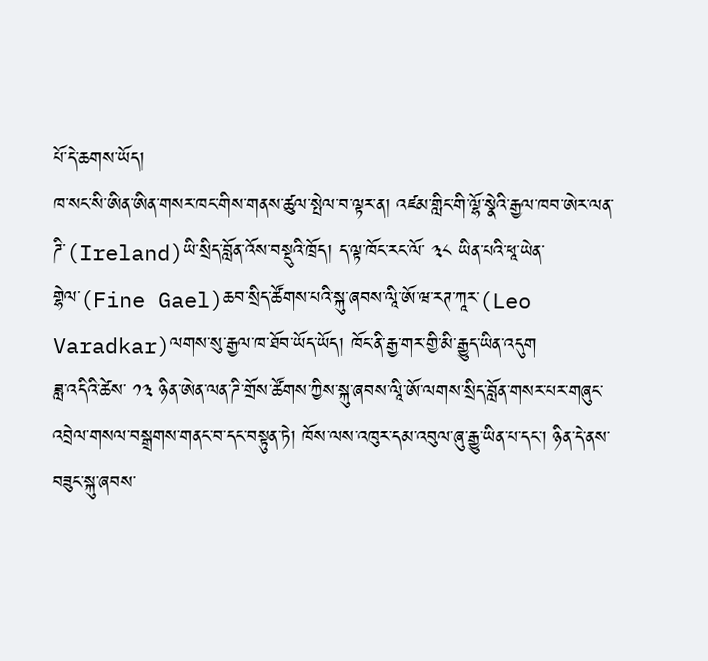པོ་དེ་ཆགས་ཡོད།
ཁ་སང་སི་ཨིན་ཨིན་གསར་ཁང་གིས་གནས་ཚུལ་སྤེལ་བ་ལྟར་ན། འཛམ་གླིང་གི་ལྷོ་སྣེའི་རྒྱལ་ཁབ་ཨེར་ལན་ཌི་(Ireland)ཡི་སྲིད་བློན་འོས་བསྡུའི་ཁྲོད། ད་ལྟ་ཁོང་རང་ལོ་ ༣༨ ཡིན་པའི་ཕཱ་ཡེན་གྷེལ་(Fine Gael)ཆབ་སྲིད་ཚོགས་པའི་སྐུ་ཞབས་ལཱི་ཨོ་ཝ་རཊ་ཀཱར་(Leo Varadkar)ལགས་སུ་རྒྱལ་ཁ་ཐོབ་ཡོད་ཡོད། ཁོང་ནི་རྒྱ་གར་གྱི་མི་རྒྱུད་ཡིན་འདུག
ཟླ་འདིའི་ཚེས་ ༡༣ ཉིན་ཨེན་ལན་ཌི་གྲོས་ཚོགས་ཀྱིས་སྐུ་ཞབས་ལཱི་ཨོ་ལགས་སྲིད་བློན་གསར་པར་གཞུང་འབྲེལ་གསལ་བསྒྲགས་གནང་བ་དང་བསྟུན་ཏེ། ཁོས་ལས་འཁུར་དམ་འབུལ་ཞུ་རྒྱུ་ཡིན་པ་དང་། ཉིན་དེ་ནས་བཟུང་སྐུ་ཞབས་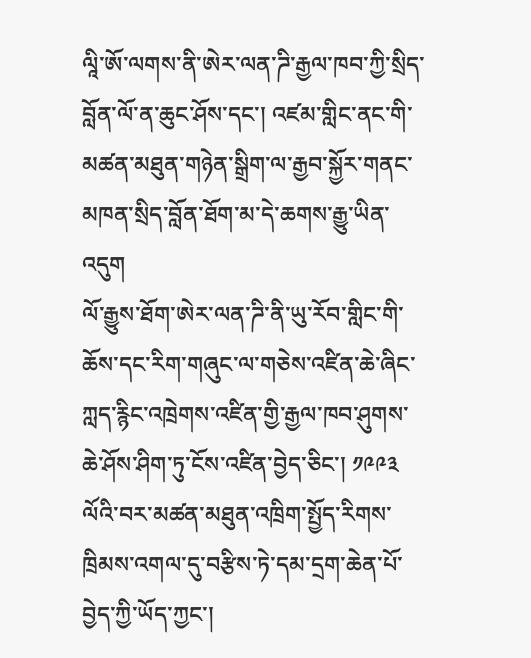ལཱི་ཨོ་ལགས་ནི་ཨེར་ལན་ཌི་རྒྱལ་ཁབ་ཀྱི་སྲིད་བློན་ལོ་ན་ཆུང་ཤོས་དང་། འཛམ་གླིང་ནང་གི་མཚན་མཐུན་གཉེན་སྒྲིག་ལ་རྒྱབ་སྐྱོར་གནང་མཁན་སྲིད་བློན་ཐོག་མ་དེ་ཆགས་རྒྱུ་ཡིན་འདུག
ལོ་རྒྱུས་ཐོག་ཨེར་ལན་ཌི་ནི་ཡུ་རོབ་གླིང་གི་ཆོས་དང་རིག་གཞུང་ལ་གཅེས་འཛིན་ཆེ་ཞིང་ཀླད་རྙིང་འཁྲེགས་འཛིན་གྱི་རྒྱལ་ཁབ་ཤུགས་ཆེ་ཤོས་ཤིག་ཏུ་ངོས་འཛིན་བྱེད་ཅིང་། ༡༩༩༣ ལོའི་བར་མཚན་མཐུན་འཁྲིག་སྤྱོད་རིགས་ཁྲིམས་འགལ་དུ་བརྩིས་ཏེ་དམ་དྲག་ཆེན་པོ་བྱེད་ཀྱི་ཡོད་ཀྱང་།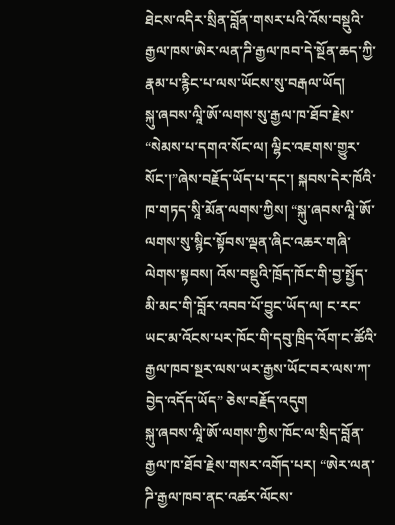ཐེངས་འདིར་སྲིན་བློན་གསར་པའི་འོས་བསྡུའི་རྒྱལ་ཁས་ཨེར་ལན་ཌི་རྒྱལ་ཁབ་དེ་སྔོན་ཆད་ཀྱི་རྣམ་པ་རྙིང་པ་ལས་ཡོངས་སུ་བརྒལ་ཡོད།
སྐུ་ཞབས་ལཱི་ཨོ་ལགས་སུ་རྒྱལ་ཁ་ཐོབ་རྗེས་ “སེམས་པ་དགའ་སོང་ལ། ལྷིང་འཇགས་གྱུར་སོང་།”ཞེས་བརྗོད་ཡོད་པ་དང་། སྐབས་དེར་ཁོའི་ཁ་གཏད་སཱི་མོན་ལགས་ཀྱིས། “སྐུ་ཞབས་ལཱི་ཨོ་ལགས་སུ་སྙིང་སྟོབས་ལྡན་ཞིང་འཆར་གཞི་ལེགས་སྟབས། འོས་བསྡུའི་ཁྲོད་ཁོང་གི་བྱ་སྤྱོད་མི་མང་གི་བློར་འབབ་པོ་བྱུང་ཡོད་ལ། ང་རང་ཡང་མ་འོངས་པར་ཁོང་གི་དབུ་ཁྲིད་འོག་ང་ཚོའི་རྒྱལ་ཁབ་སྔར་ལས་ཡར་རྒྱས་ཡོང་བར་ལས་ཀ་བྱེད་འདོད་ཡོད” ཅེས་བརྗོད་འདུག
སྐུ་ཞབས་ལཱི་ཨོ་ལགས་ཀྱིས་ཁོང་ལ་སྲིད་བློན་རྒྱལ་ཁ་ཐོབ་རྗེས་གསར་འགོད་པར། “ཨེར་ལན་ཌི་རྒྱལ་ཁབ་ནང་འཚར་ལོངས་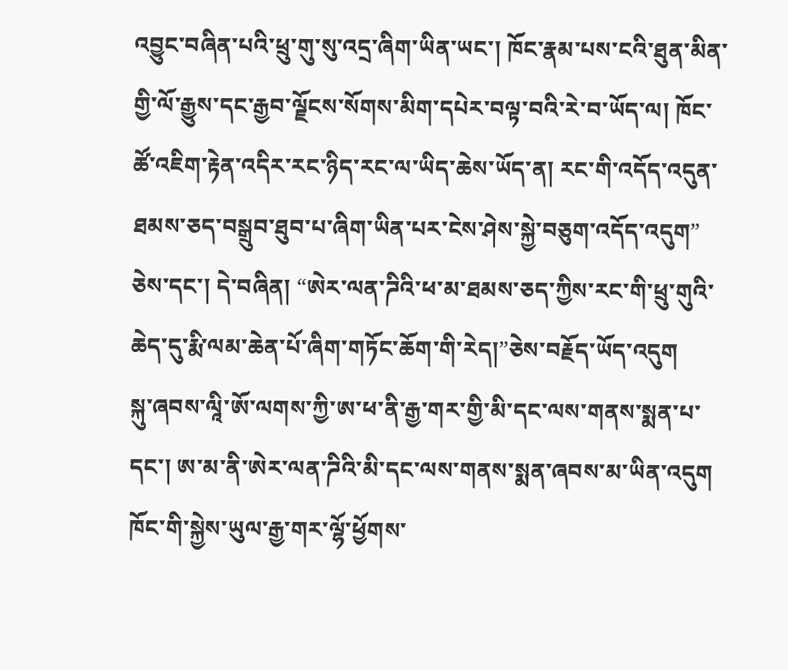འབྱུང་བཞིན་པའི་ཕྲུ་གུ་སུ་འདྲ་ཞིག་ཡིན་ཡང་། ཁོང་རྣམ་པས་ངའི་ཐུན་མིན་གྱི་ལོ་རྒྱུས་དང་རྒྱབ་ལྗོངས་སོགས་མིག་དཔེར་བལྟ་བའི་རེ་བ་ཡོད་ལ། ཁོང་ཚོ་འཇིག་རྟེན་འདིར་རང་ཉིད་རང་ལ་ཡིད་ཆེས་ཡོད་ན། རང་གི་འདོད་འདུན་ཐམས་ཅད་བསྒྲུབ་ཐུབ་པ་ཞིག་ཡིན་པར་ངེས་ཤེས་སྐྱེ་བཅུག་འདོད་འདུག” ཅེས་དང་། དེ་བཞིན། “ཨེར་ལན་ཌིའི་ཕ་མ་ཐམས་ཅད་ཀྱིས་རང་གི་ཕྲུ་གུའི་ཆེད་དུ་རྨི་ལམ་ཆེན་པོ་ཞིག་གཏོང་ཆོག་གི་རེད།”ཅེས་བརྗོད་ཡོད་འདུག
སྐུ་ཞབས་ལཱི་ཨོ་ལགས་ཀྱི་ཨ་ཕ་ནི་རྒྱ་གར་གྱི་མི་དང་ལས་གནས་སྨན་པ་དང་། ཨ་མ་ནི་ཨེར་ལན་ཌིའི་མི་དང་ལས་གནས་སྨན་ཞབས་མ་ཡིན་འདུག ཁོང་གི་སྐྱེས་ཡུལ་རྒྱ་གར་ལྷོ་ཕྱོགས་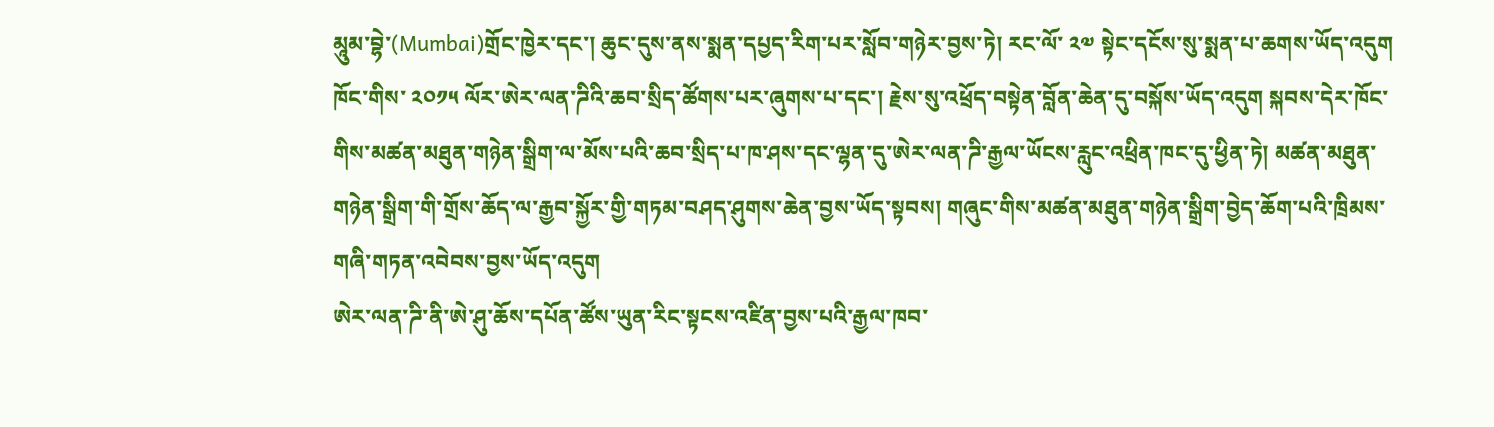མཱུམ་བྷེ་(Mumbai)གྲོང་ཁྱེར་དང་། ཆུང་དུས་ནས་སྨན་དཔྱད་རིག་པར་སློབ་གཉེར་བྱས་ཏེ། རང་ལོ་ ༢༧ སྟེང་དངོས་སུ་སྨན་པ་ཆགས་ཡོད་འདུག
ཁོང་གིས་ ༢༠༡༥ ལོར་ཨེར་ལན་ཌིའི་ཆབ་སྲིད་ཚོགས་པར་ཞུགས་པ་དང་། རྗེས་སུ་འཕྲོད་བསྟེན་བློན་ཆེན་དུ་བསྐོས་ཡོད་འདུག སྐབས་དེར་ཁོང་གིས་མཚན་མཐུན་གཉེན་སྒྲིག་ལ་མོས་པའི་ཆབ་སྲིད་པ་ཁ་ཤས་དང་ལྷན་དུ་ཨེར་ལན་ཌི་རྒྱལ་ཡོངས་རླུང་འཕྲིན་ཁང་དུ་ཕྱིན་ཏེ། མཚན་མཐུན་གཉེན་སྒྲིག་གི་གྲོས་ཆོད་ལ་རྒྱབ་སྐྱོར་གྱི་གཏམ་བཤད་ཤུགས་ཆེན་བྱས་ཡོད་སྟབས། གཞུང་གིས་མཚན་མཐུན་གཉེན་སྒྲིག་བྱེད་ཆོག་པའི་ཁྲིམས་གཞི་གཏན་འབེབས་བྱས་ཡོད་འདུག
ཨེར་ལན་ཌི་ནི་ཨེ་ཤུ་ཆོས་དཔོན་ཚོས་ཡུན་རིང་སྟངས་འཛིན་བྱས་པའི་རྒྱལ་ཁབ་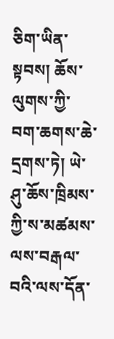ཅིག་ཡིན་སྟབས། ཆོས་ལུགས་ཀྱི་བག་ཆགས་ཆེ་དྲགས་ཏེ། ཡེ་ཤུ་ཆོས་ཁྲིམས་ཀྱི་ས་མཚམས་ལས་བརྒལ་བའི་ལས་དོན་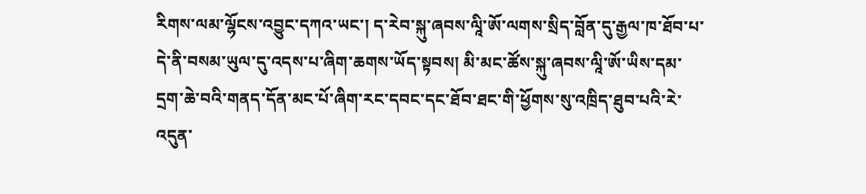རིགས་ལམ་ལྷོངས་འབྱུང་དཀའ་ཡང་། ད་རེབ་སྐུ་ཞབས་ལཱི་ཨོ་ལགས་སྲིད་བློན་དུ་རྒྱལ་ཁ་ཐོབ་པ་དེ་ནི་བསམ་ཡུལ་དུ་འདས་པ་ཞིག་ཆགས་ཡོད་སྟབས། མི་མང་ཚོས་སྐུ་ཞབས་ལཱི་ཨོ་ཡིས་དམ་དྲག་ཆེ་བའི་གནད་དོན་མང་པོ་ཞིག་རང་དབང་དང་ཐོབ་ཐང་གི་ཕྱོགས་སུ་འཁྲིད་ཐུབ་པའི་རེ་འདུན་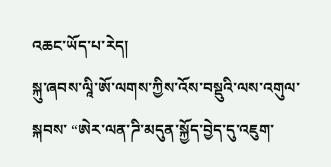འཆང་ཡོད་པ་རེད།
སྐུ་ཞབས་ལཱི་ཨོ་ལགས་ཀྱིས་འོས་བསྡུའི་ལས་འགུལ་སྐབས་ “ཨེར་ལན་ཌི་མདུན་སྐྱོད་བྱེད་དུ་འཇུག་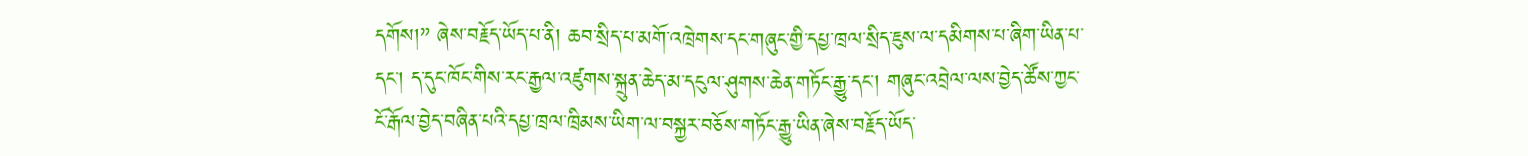དགོས།” ཞེས་བརྗོད་ཡོད་པ་ནི། ཆབ་སྲིད་པ་མགོ་འཁྲེགས་དང་གཞུང་གྱི་དཔྱ་ཁྲལ་སྲིད་ཇུས་ལ་དམིགས་པ་ཞིག་ཡིན་པ་དང་། ད་དུང་ཁོང་གིས་རང་རྒྱལ་འཛུགས་སྐྲུན་ཆེད་མ་དངུལ་ཤུགས་ཆེན་གཏོང་རྒྱུ་དང་། གཞུང་འབྲེལ་ལས་བྱེད་ཚོས་ཀྱང་ངོ་རྒོལ་བྱེད་བཞིན་པའི་དཔྱ་ཁྲལ་ཁྲིམས་ཡིག་ལ་བསྐྱར་བཅོས་གཏོང་རྒྱུ་ཡིན་ཞེས་བརྗོད་ཡོད་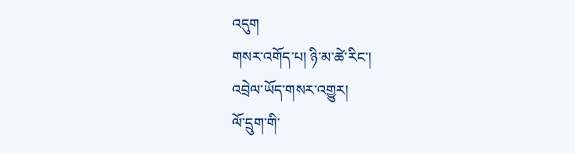འདུག
གསར་འགོད་པ། ཉི་མ་ཚེ་རིང་།
འབྲེལ་ཡོད་གསར་འགྱུར།
ལོ་དྲུག་གི་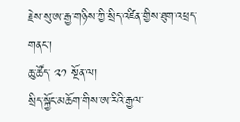རྗེས་སུ་ཨ་རྒྱ་གཉིས་ཀྱི་སྲིད་འཛིན་གྱིས་ཐུག་འཕྲད་གནང་།
ཆུ་ཚོད་ ༢༡ སྔོན་ལ།
སྲིད་སྐྱོང་མཆོག་གིས་ཨ་རིའི་རྒྱལ་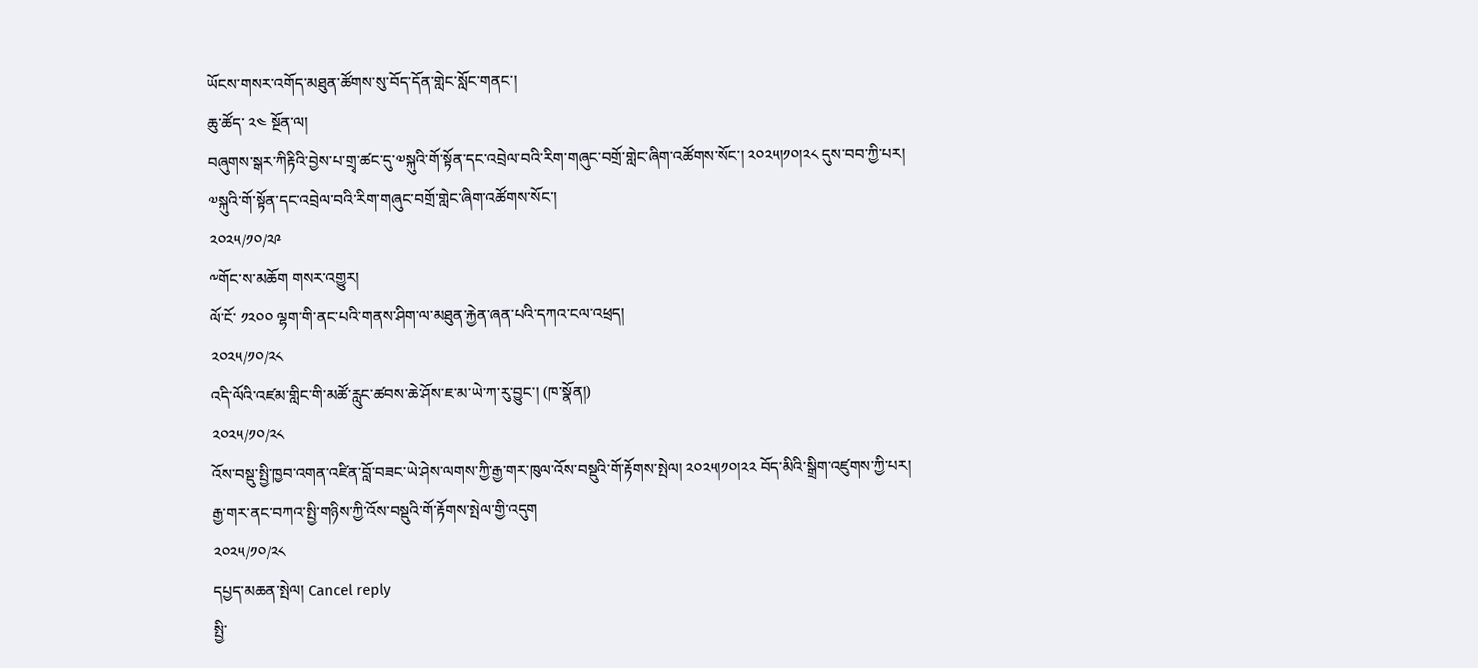ཡོངས་གསར་འགོད་མཐུན་ཚོགས་སུ་བོད་དོན་གླེང་སློང་གནང་།
ཆུ་ཚོད་ ༢༤ སྔོན་ལ།
བཞུགས་སྒར་ཀིརྟིའི་བྱེས་པ་གྲྭ་ཚང་དུ་༧སྐུའི་གོ་སྟོན་དང་འབྲེལ་བའི་རིག་གཞུང་བགྲོ་གླེང་ཞིག་འཚོགས་སོང་། ༢༠༢༥།༡༠།༢༨ དུས་བབ་ཀྱི་པར།
༧སྐུའི་གོ་སྟོན་དང་འབྲེལ་བའི་རིག་གཞུང་བགྲོ་གླེང་ཞིག་འཚོགས་སོང་།
༢༠༢༥/༡༠/༢༩
༸གོང་ས་མཆོག གསར་འགྱུར།
ལོ་ངོ་ ༡༢༠༠ ལྷག་གི་ནང་པའི་གནས་ཤིག་ལ་མཐུན་རྐྱེན་ཞན་པའི་དཀའ་ངལ་འཕྲད།
༢༠༢༥/༡༠/༢༨
འདི་ལོའི་འཛམ་གླིང་གི་མཚོ་རླུང་ཚབས་ཆེ་ཤོས་ཇ་མ་ཡེ་ཀ་རུ་བྱུང་། (ཁ་སྣོན།)
༢༠༢༥/༡༠/༢༨
འོས་བསྡུ་སྤྱི་ཁྱབ་འགན་འཛིན་བློ་བཟང་ཡེ་ཤེས་ལགས་ཀྱི་རྒྱ་གར་ཁུལ་འོས་བསྡུའི་གོ་རྟོགས་སྤེལ། ༢༠༢༥།༡༠།༢༢ བོད་མིའི་སྒྲིག་འཛུགས་ཀྱི་པར།
རྒྱ་གར་ནང་བཀའ་སྤྱི་གཉིས་ཀྱི་འོས་བསྡུའི་གོ་རྟོགས་སྤེལ་གྱི་འདུག
༢༠༢༥/༡༠/༢༨
དཔྱད་མཆན་སྤེལ། Cancel reply
སྤྱི་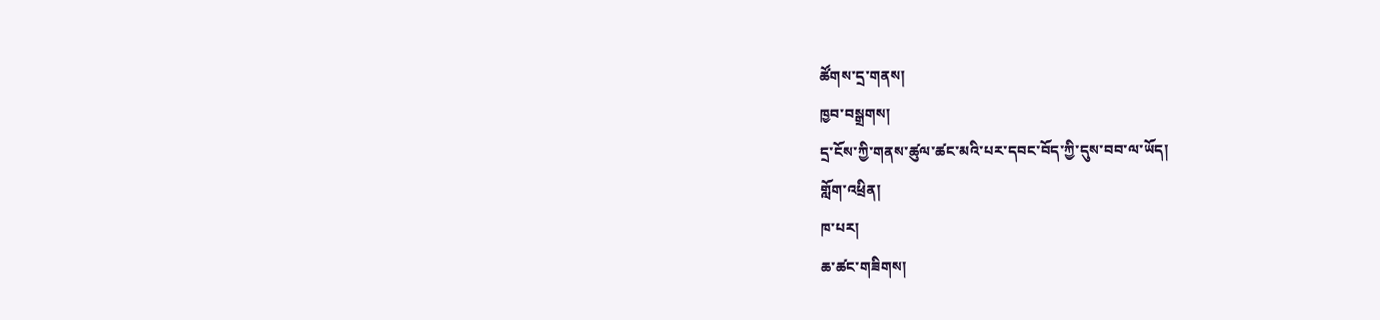ཚོགས་དྲ་གནས།
ཁྱབ་བསྒྲགས།
དྲ་ངོས་ཀྱི་གནས་ཚུལ་ཚང་མའི་པར་དབང་བོད་ཀྱི་དུས་བབ་ལ་ཡོད།
གློག་འཕྲིན།
ཁ་པར།
ཆ་ཚང་གཟིགས།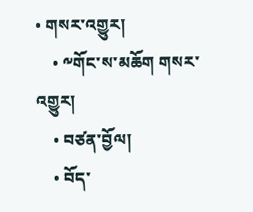• གསར་འགྱུར།
    • ༸གོང་ས་མཆོག གསར་འགྱུར།
    • བཙན་བྱོལ།
    • བོད་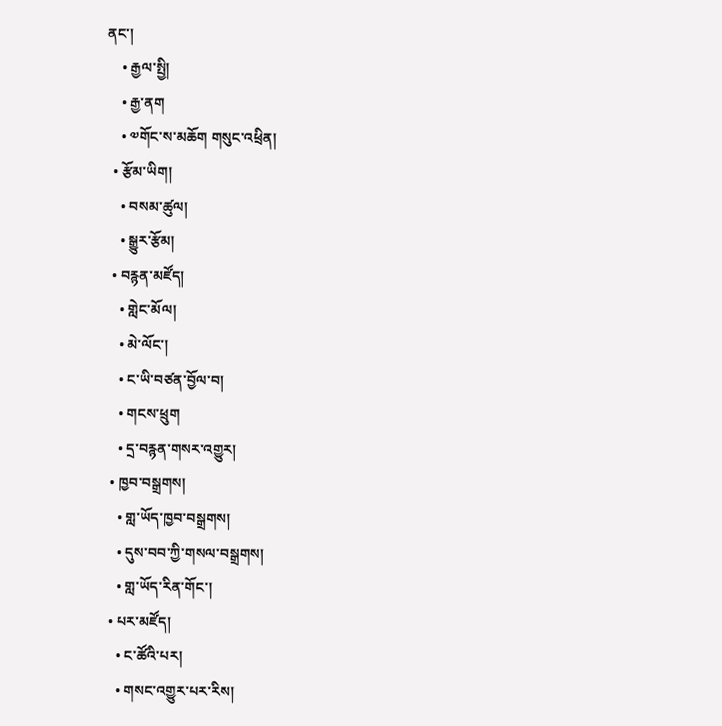ནང་།
    • རྒྱལ་སྤྱི།
    • རྒྱ་ནག
    • ༧གོང་ས་མཆོག གསུང་འཕྲིན།
  • རྩོམ་ཡིག།
    • བསམ་ཚུལ།
    • སྒྱུར་རྩོམ།
  • བརྙན་མཛོད།
    • གླེང་མོལ།
    • མེ་ལོང་།
    • ང་ཡི་བཙན་བྱོལ་བ།
    • གངས་ཕྲུག
    • དྲ་བརྙན་གསར་འགྱུར།
  • ཁྱབ་བསྒྲགས།
    • གླ་ཡོད་ཁྱབ་བསྒྲགས།
    • དུས་བབ་ཀྱི་གསལ་བསྒྲགས།
    • གླ་ཡོད་རིན་གོང་།
  • པར་མཛོད།
    • ང་ཚོའི་པར།
    • གསང་འགྱུར་པར་རིས།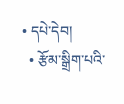• དཔེ་དེབ།
  • རྩོམ་སྒྲིག་པའི་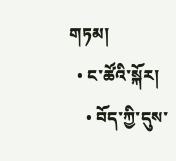གཏམ།
  • ང་ཚོའི་སྐོར།
    • བོད་ཀྱི་དུས་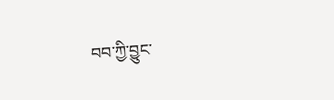བབ་ཀྱི་བྱུང་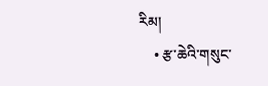རིམ།
    • རྩ་ཆེའི་གསུང་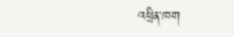འཕྲིན་ཁག